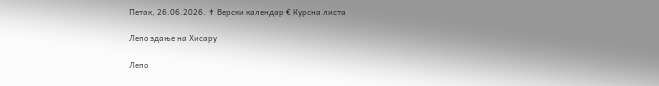Петак, 26.06.2026. ✝ Верски календар € Курсна листа

Лепо здање на Хисару

Лепо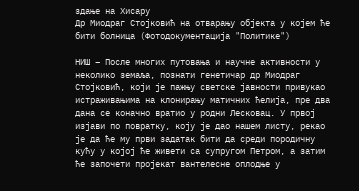здање на Хисару
Др Миодраг Стојковић на отварању објекта у којем ће бити болница (Фотодокументација "Политике")

НИШ – После многих путовања и научне активности у неколико земаља, познати генетичар др Миодраг Стојковић, који је пажњу светске јавности привукао истраживањима на клонирању матичних ћелија, пре два дана се коначно вратио у родни Лесковац. У првој изјави по повратку, коју је дао нашем листу, рекао је да ће му први задатак бити да среди породичну кућу у којој ће живети са супругом Петром, а затим ће започети пројекат вантелесне оплодње у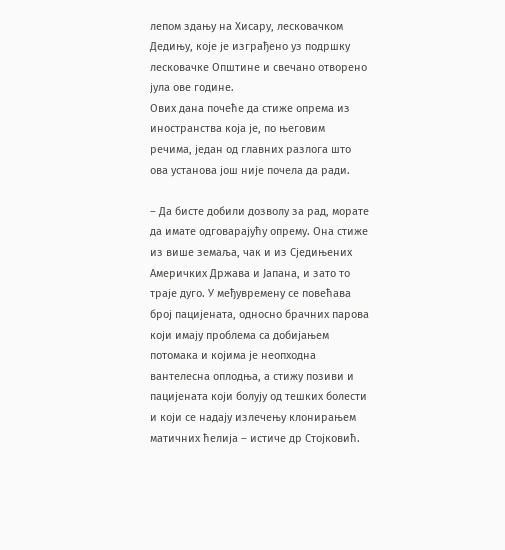лепом здању на Хисару, лесковачком Дедињу, које је изграђено уз подршку лесковачке Општине и свечано отворено јула ове године.
Ових дана почеће да стиже опрема из иностранства која је, по његовим речима, један од главних разлога што ова установа још није почела да ради.

– Да бисте добили дозволу за рад, морате да имате одговарајућу опрему. Она стиже из више земаља, чак и из Сједињених Америчких Држава и Јапана, и зато то траје дуго. У међувремену се повећава број пацијената, односно брачних парова који имају проблема са добијањем потомака и којима је неопходна вантелесна оплодња, а стижу позиви и пацијената који болују од тешких болести и који се надају излечењу клонирањем матичних ћелија – истиче др Стојковић.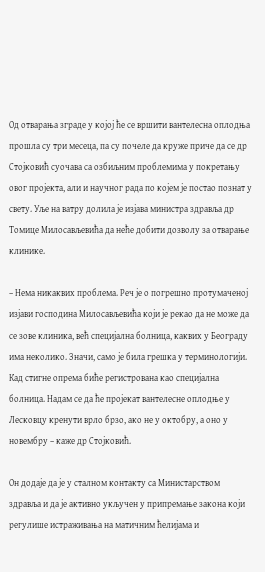Од отварања зграде у којој ће се вршити вантелесна оплодња прошла су три месеца, па су почеле да круже приче да се др Стојковић суочава са озбиљним проблемима у покретању овог пројекта, али и научног рада по којем је постао познат у свету. Уље на ватру долила је изјава министра здравља др Томице Милосављевића да неће добити дозволу за отварање клинике.

– Нема никаквих проблема. Реч је о погрешно протумаченој изјави господина Милосављевића који је рекао да не може да се зове клиника, већ специјална болница, каквих у Београду има неколико. Значи, само је била грешка у терминологији. Кад стигне опрема биће регистрована као специјална болница. Надам се да ће пројекат вантелесне оплодње у Лесковцу кренути врло брзо, ако не у октобру, а оно у новембру – каже др Стојковић.

Он додаје да је у сталном контакту са Министарством здравља и да је активно укључен у припремање закона који регулише истраживања на матичним ћелијама и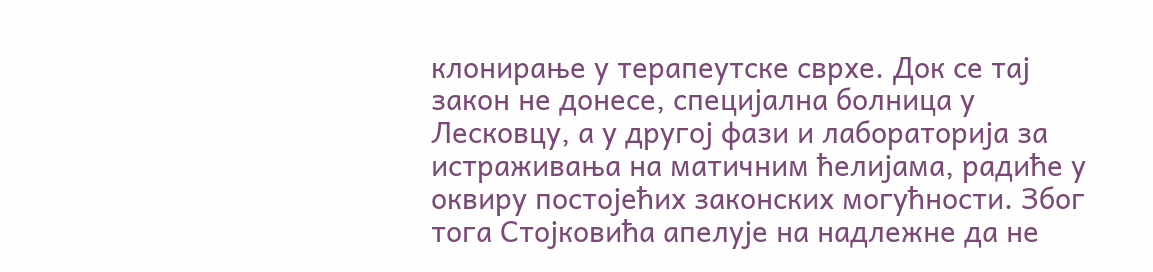клонирање у терапеутске сврхе. Док се тај закон не донесе, специјална болница у Лесковцу, а у другој фази и лабораторија за истраживања на матичним ћелијама, радиће у оквиру постојећих законских могућности. Због тога Стојковића апелује на надлежне да не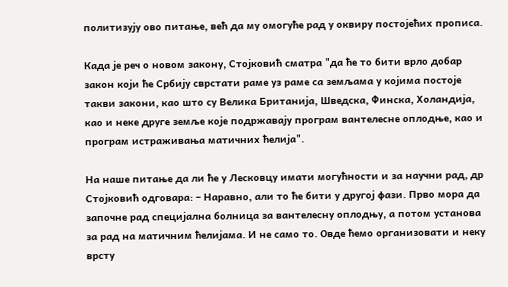политизују ово питање, већ да му омогуће рад у оквиру постојећих прописа.

Када је реч о новом закону, Стојковић сматра "да ће то бити врло добар закон који ће Србију сврстати раме уз раме са земљама у којима постоје такви закони, као што су Велика Британија, Шведска, Финска, Холандија, као и неке друге земље које подржавају програм вантелесне оплодње, као и програм истраживања матичних ћелија".

На наше питање да ли ће у Лесковцу имати могућности и за научни рад, др Стојковић одговара: – Наравно, али то ће бити у другој фази. Прво мора да започне рад специјална болница за вантелесну оплодњу, а потом установа за рад на матичним ћелијама. И не само то. Овде ћемо организовати и неку врсту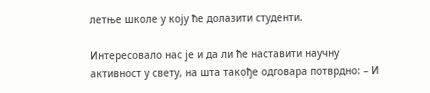летње школе у коју ће долазити студенти.

Интересовало нас је и да ли ће наставити научну активност у свету, на шта такође одговара потврдно: – И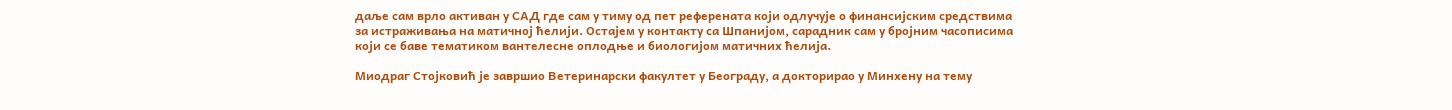даље сам врло активан у САД где сам у тиму од пет референата који одлучује о финансијским средствима за истраживања на матичној ћелији. Остајем у контакту са Шпанијом, сарадник сам у бројним часописима који се баве тематиком вантелесне оплодње и биологијом матичних ћелија.

Миодраг Стојковић је завршио Ветеринарски факултет у Београду, а докторирао у Минхену на тему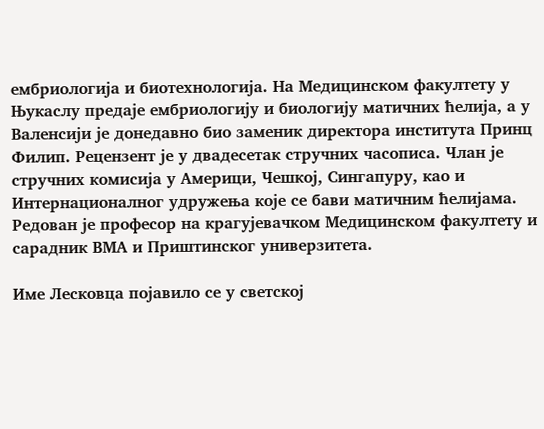ембриологија и биотехнологија. На Медицинском факултету у Њукаслу предаје ембриологију и биологију матичних ћелија, а у Валенсији је донедавно био заменик директора института Принц Филип. Рецензент је у двадесетак стручних часописа. Члан је стручних комисија у Америци, Чешкој, Сингапуру, као и Интернационалног удружења које се бави матичним ћелијама. Редован је професор на крагујевачком Медицинском факултету и сарадник ВМА и Приштинског универзитета.

Име Лесковца појавило се у светској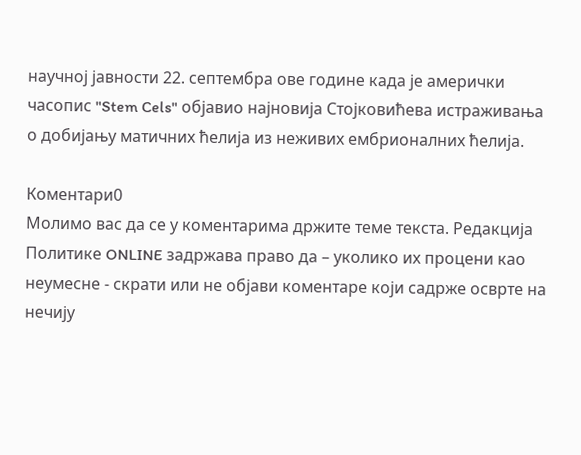научној јавности 22. септембра ове године када је амерички часопис "Stem Cels" објавио најновија Стојковићева истраживања о добијању матичних ћелија из неживих ембрионалних ћелија.

Коментари0
Молимо вас да се у коментарима држите теме текста. Редакција Политике ONLINE задржава право да – уколико их процени као неумесне - скрати или не објави коментаре који садрже осврте на нечију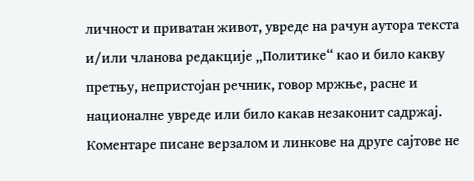личност и приватан живот, увреде на рачун аутора текста и/или чланова редакције „Политике“ као и било какву претњу, непристојан речник, говор мржње, расне и националне увреде или било какав незаконит садржај. Коментаре писане верзалом и линкове на друге сајтове не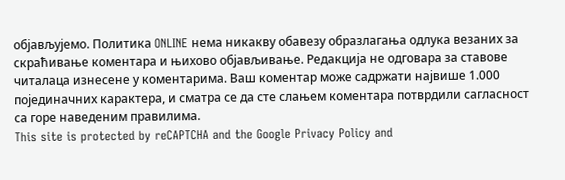објављујемо. Политика ONLINE нема никакву обавезу образлагања одлука везаних за скраћивање коментара и њихово објављивање. Редакција не одговара за ставове читалаца изнесене у коментарима. Ваш коментар може садржати највише 1.000 појединачних карактера, и сматра се да сте слањем коментара потврдили сагласност са горе наведеним правилима.
This site is protected by reCAPTCHA and the Google Privacy Policy and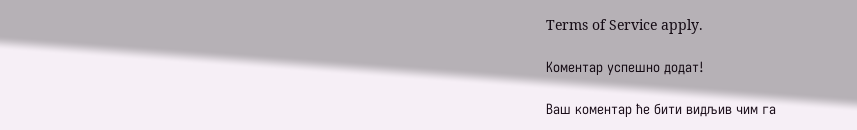Terms of Service apply.

Комeнтар успeшно додат!

Ваш комeнтар ћe бити видљив чим га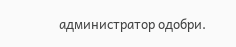администратор одобри.